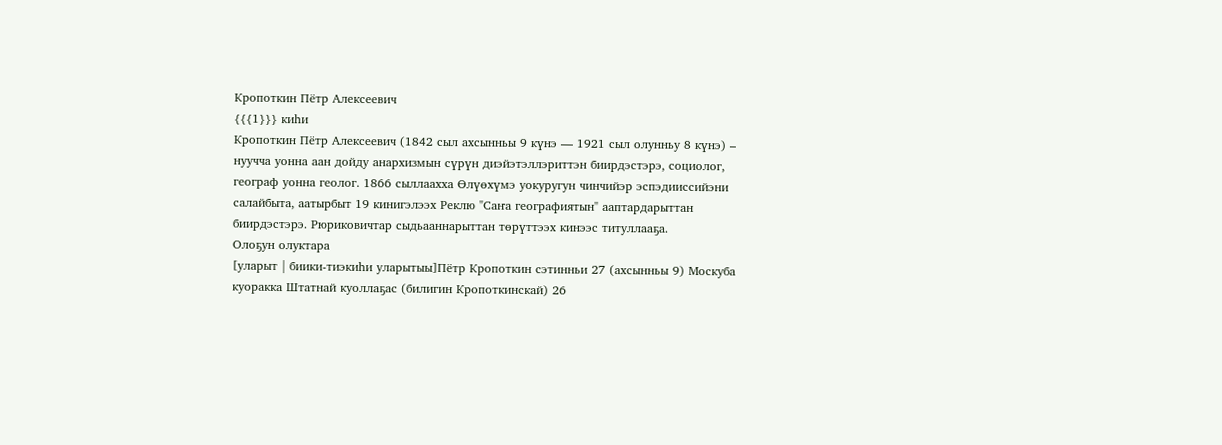Кропоткин Пётр Алексеевич
{{{1}}} киһи
Кропоткин Пётр Алексеевич (1842 сыл ахсынньы 9 күнэ — 1921 сыл олунньу 8 күнэ) – нуучча уонна аан дойду анархизмын сүрүн диэйэтэллэриттэн биирдэстэрэ, социолог, географ уонна геолог. 1866 сыллаахха Өлүөхүмэ уокуругун чинчийэр эспэдииссийэни салайбыта, аатырбыт 19 кинигэлээх Реклю "Саҥа географиятын" ааптардарыттан биирдэстэрэ. Рюриковичтар сыдьааннарыттан төрүттээх кинээс титуллааҕа.
Олоҕун олуктара
[уларыт | биики-тиэкиһи уларытыы]Пётр Кропоткин сэтинньи 27 (ахсынньы 9) Москуба куоракка Штатнай куоллаҕас (билигин Кропоткинскай) 26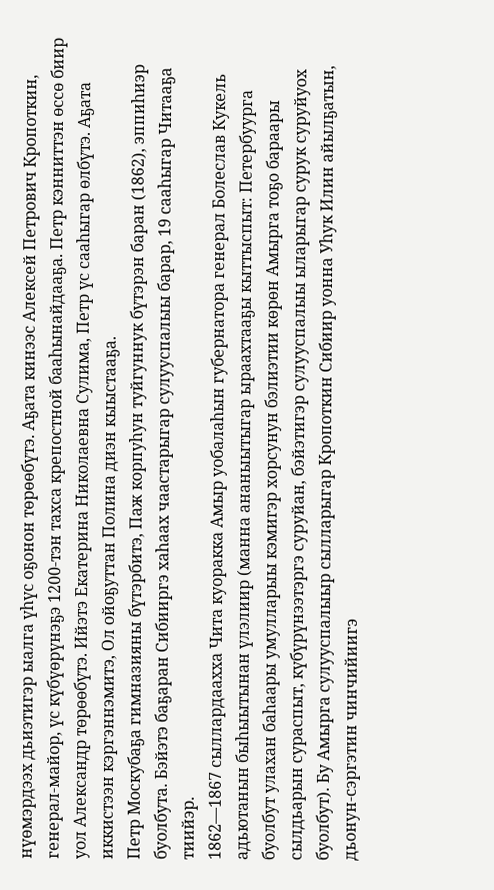нүөмэрдээх дьиэтигэр ыалга үһүс оҕонон төрөөбүтэ. Аҕата кинээс Алексей Петрович Кропоткин, генерал-майор, үс күбүөрүнэҕэ 1200-тэн тахса крепостной бааһынайдааҕа. Петр кэнниттэн өссө биир уол Александр төрөөбүтэ. Ийэтэ Екатерина Николаевна Сулима, Петр үс сааһыгар өлбүтэ. Аҕата иккистээн кэргэннэмитэ, Ол ойоҕуттан Полина диэн кыыстааҕа.
Петр Москубаҕа гимназияны бүтэрбитэ, Паж корпуһун туйгуннук бүтэрэн баран (1862), эппиһиэр буолбута. Бэйэтэ баҕаран Сибииргэ хаһаах чаастарыгар сулууспалыы барар, 19 сааһыгар Читааҕа тиийэр.
1862—1867 сыллардаахха Чита куоракка Амыр уобалаһын губернатора генерал Болеслав Кукель адьютанын быһыытынан үлэлиир (манна ананыытыгар ыраахтааҕы кыттыспыт: Петербуурга буолбут улахан баһаары умулларыы кэмигэр хорсунун бэлиэтии көрөн Амырга тоҕо бараары сылдьарын сураспыт, күбүрүнээтэргэ суруйан, бэйэтигэр сулууспалыы ыларыгар сурук суруйуох буолбут). Бу Амырга сулууспалыыр сылларыгар Кропоткин Сибиир уонна Уһук Илин айылҕатын, дьонун-сэргэтин чинчийиигэ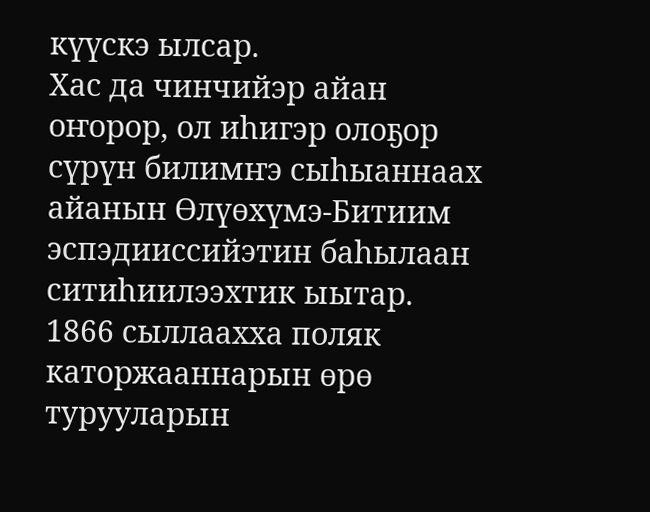күүскэ ылсар.
Хас да чинчийэр айан оҥорор, ол иһигэр олоҕор сүрүн билимҥэ сыһыаннаах айанын Өлүөхүмэ-Битиим эспэдииссийэтин баһылаан ситиһиилээхтик ыытар.
1866 сыллаахха поляк каторжааннарын өрө турууларын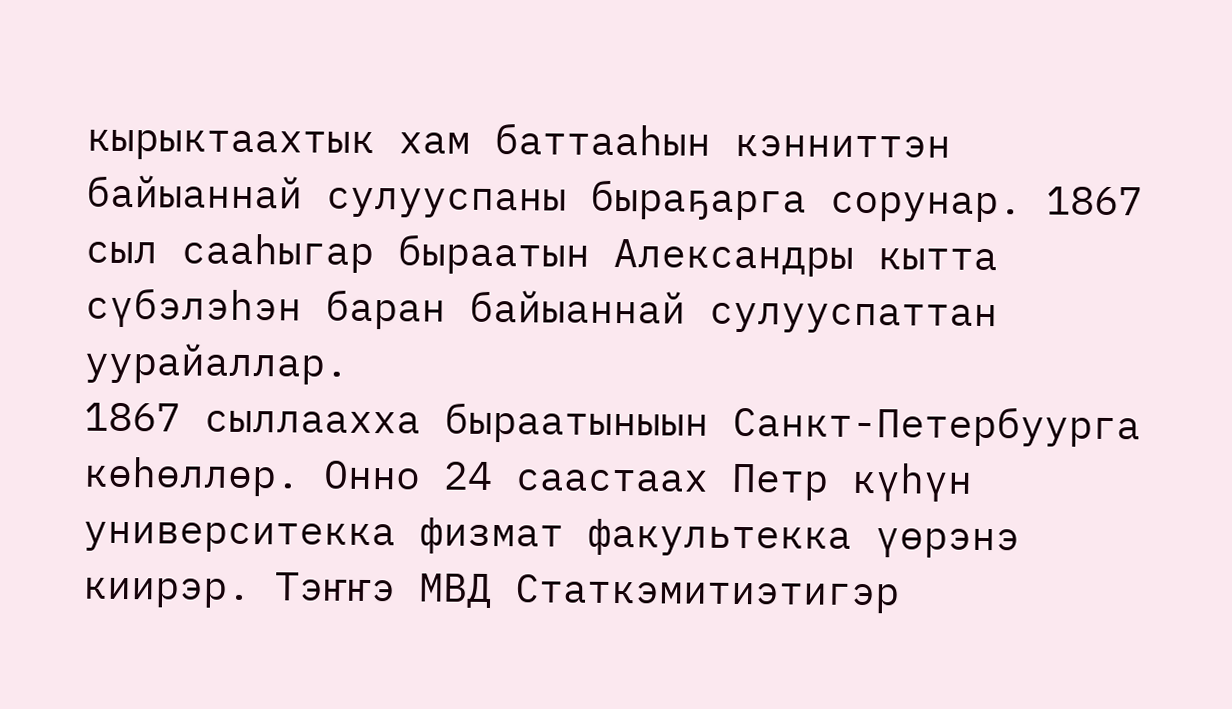кырыктаахтык хам баттааһын кэнниттэн байыаннай сулууспаны быраҕарга сорунар. 1867 сыл сааһыгар быраатын Александры кытта сүбэлэһэн баран байыаннай сулууспаттан уурайаллар.
1867 сыллаахха быраатыныын Санкт-Петербуурга көһөллөр. Онно 24 саастаах Петр күһүн университекка физмат факультекка үөрэнэ киирэр. Тэҥҥэ МВД Статкэмитиэтигэр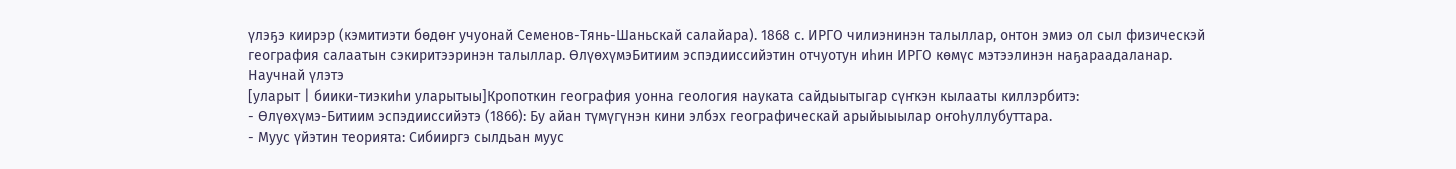үлэҕэ киирэр (кэмитиэти бөдөҥ учуонай Семенов-Тянь-Шаньскай салайара). 1868 с. ИРГО чилиэнинэн талыллар, онтон эмиэ ол сыл физическэй география салаатын сэкиритээринэн талыллар. ӨлүөхүмэБитиим эспэдииссийэтин отчуотун иһин ИРГО көмүс мэтээлинэн наҕараадаланар.
Научнай үлэтэ
[уларыт | биики-тиэкиһи уларытыы]Кропоткин география уонна геология науката сайдыытыгар сүҥкэн кылааты киллэрбитэ:
- Өлүөхүмэ-Битиим эспэдииссийэтэ (1866): Бу айан түмүгүнэн кини элбэх географическай арыйыыылар оҥоһуллубуттара.
- Муус үйэтин теорията: Сибииргэ сылдьан муус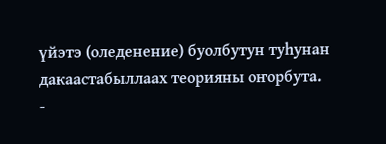үйэтэ (оледенение) буолбутун туһунан дакаастабыллаах теорияны оҥорбута.
-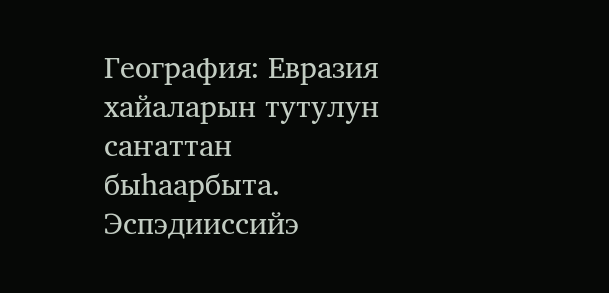География: Евразия хайаларын тутулун саҥаттан быһаарбыта.
Эспэдииссийэ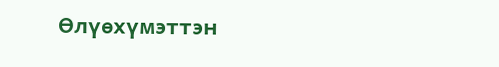Өлүөхүмэттэн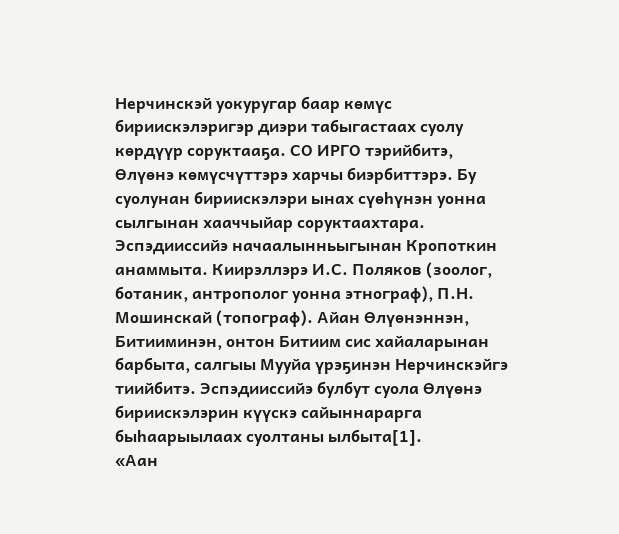Нерчинскэй уокуругар баар көмүс бириискэлэригэр диэри табыгастаах суолу көрдүүр соруктааҕа. СО ИРГО тэрийбитэ, Өлүөнэ көмүсчүттэрэ харчы биэрбиттэрэ. Бу суолунан бириискэлэри ынах сүөһүнэн уонна сылгынан хааччыйар соруктаахтара.
Эспэдииссийэ начаалынньыгынан Кропоткин анаммыта. Киирэллэрэ И.С. Поляков (зоолог, ботаник, антрополог уонна этнограф), П.Н. Мошинскай (топограф). Айан Өлүөнэннэн, Битииминэн, онтон Битиим сис хайаларынан барбыта, салгыы Мууйа үрэҕинэн Нерчинскэйгэ тиийбитэ. Эспэдииссийэ булбут суола Өлүөнэ бириискэлэрин күүскэ сайыннарарга быһаарыылаах суолтаны ылбыта[1].
«Аан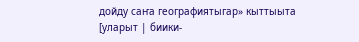дойду саҥа географиятыгар» кыттыыта
[уларыт | биики-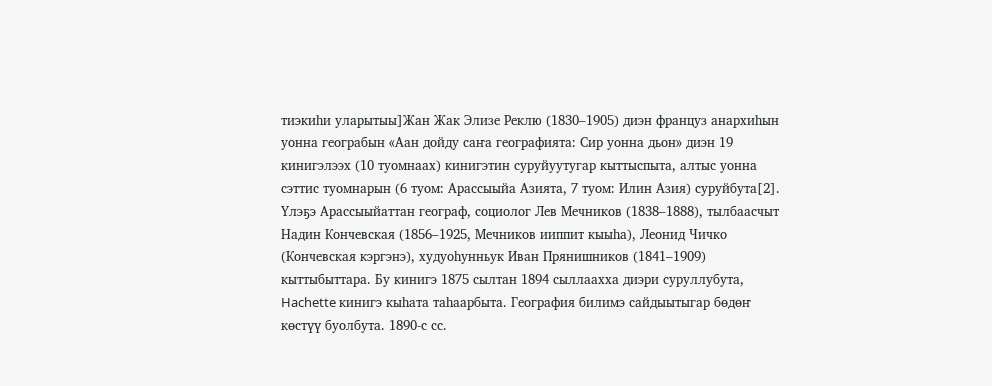тиэкиһи уларытыы]Жан Жак Элизе Реклю (1830–1905) диэн француз анархиһын уонна геограбын «Аан дойду саҥа географията: Сир уонна дьон» диэн 19 кинигэлээх (10 туомнаах) кинигэтин суруйуутугар кыттыспыта, алтыс уонна сэттис туомнарын (6 туом: Арассыыйа Азията, 7 туом: Илин Азия) суруйбута[2]. Үлэҕэ Арассыыйаттан географ, социолог Лев Мечников (1838–1888), тылбаасчыт Надин Кончевская (1856–1925, Мечников ииппит кыыһа), Леонид Чичко (Кончевская кэргэнэ), худуоһунньук Иван Прянишников (1841–1909) кыттыбыттара. Бу кинигэ 1875 сылтан 1894 сыллаахха диэри суруллубута, Hachette кинигэ кыһата таһаарбыта. География билимэ сайдыытыгар бөдөҥ көстүү буолбута. 1890-с сс.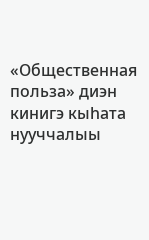«Общественная польза» диэн кинигэ кыһата нууччалыы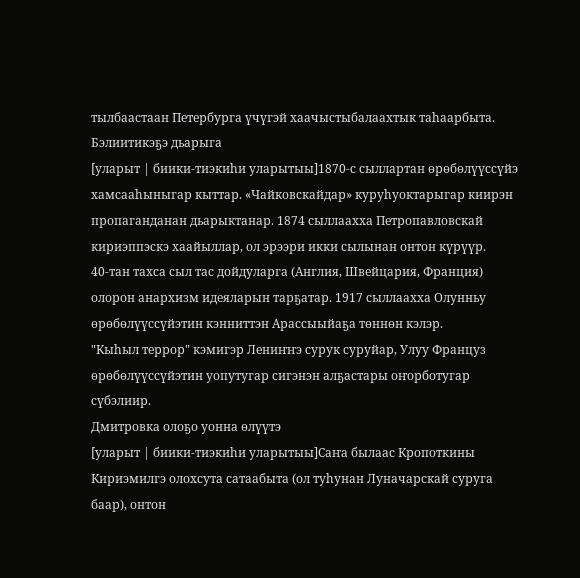тылбаастаан Петербурга үчүгэй хаачыстыбалаахтык таһаарбыта.
Бэлиитикэҕэ дьарыга
[уларыт | биики-тиэкиһи уларытыы]1870-с сыллартан өрөбөлүүссүйэ хамсааһыныгар кыттар. «Чайковскайдар» куруһуоктарыгар киирэн пропаганданан дьарыктанар. 1874 сыллаахха Петропавловскай кириэппэскэ хаайыллар, ол эрээри икки сылынан онтон күрүүр.
40-тан тахса сыл тас дойдуларга (Англия, Швейцария, Франция) олорон анархизм идеяларын тарҕатар. 1917 сыллаахха Олунньу өрөбөлүүссүйэтин кэнниттэн Арассыыйаҕа төннөн кэлэр.
"Кыһыл террор" кэмигэр Лениҥҥэ сурук суруйар, Улуу Француз өрөбөлүүссүйэтин уопутугар сигэнэн алҕастары оҥорботугар сүбэлиир.
Дмитровка олоҕо уонна өлүүтэ
[уларыт | биики-тиэкиһи уларытыы]Саҥа былаас Кропоткины Кириэмилгэ олохсута сатаабыта (ол туһунан Луначарскай суруга баар), онтон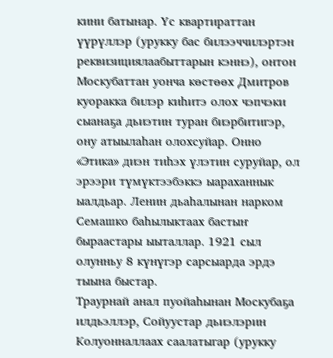кини батынар. Үс квартираттан үүрүллэр (урукку бас билээччилэртэн реквизициялаабыттарын кэннэ), онтон Москубаттан уонча көстөөх Дмитров куоракка билэр киһитэ олох чэпчэки сыанаҕа дьиэтин туран биэрбитигэр, ону атыылаһан олохсуйар. Онно «Этика» диэн тиһэх үлэтин суруйар, ол эрээри түмүктээбэккэ ыараханнык ыалдьар. Ленин дьаһалынан нарком Семашко баһылыктаах бастыҥ быраастары ыыталлар. 1921 сыл олунньу 8 күнүгэр сарсыарда эрдэ тыына быстар.
Траурнай анал пуойаһынан Москубаҕа илдьэллэр, Сойуустар дьиэлэрин Колуонналлаах саалатыгар (урукку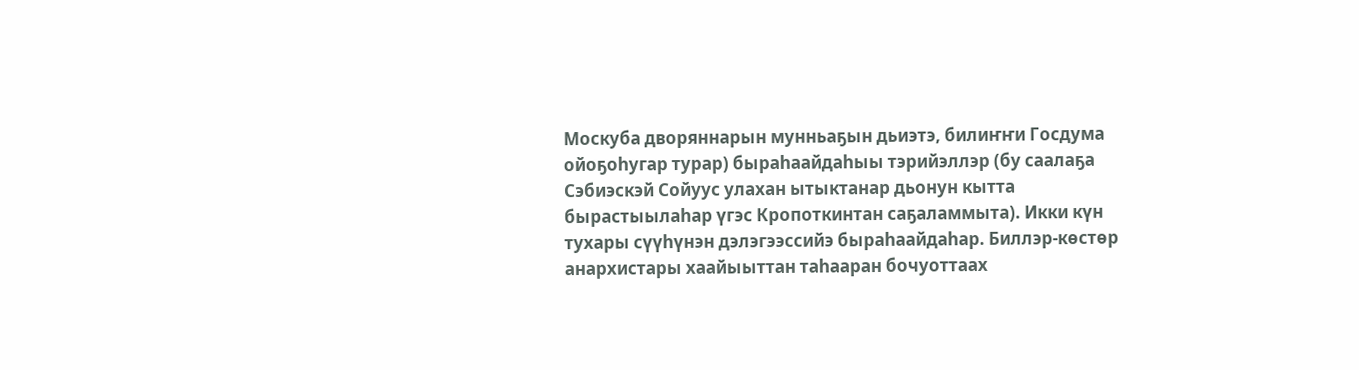Москуба дворяннарын мунньаҕын дьиэтэ, билиҥҥи Госдума ойоҕоһугар турар) быраһаайдаһыы тэрийэллэр (бу саалаҕа Сэбиэскэй Сойуус улахан ытыктанар дьонун кытта бырастыылаһар үгэс Кропоткинтан саҕаламмыта). Икки күн тухары сүүһүнэн дэлэгээссийэ быраһаайдаһар. Биллэр-көстөр анархистары хаайыыттан таһааран бочуоттаах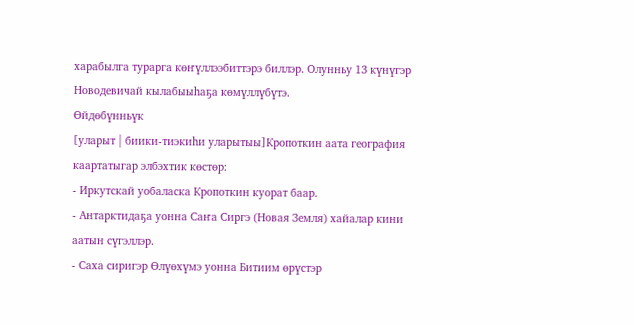харабылга турарга көҥүллээбиттэрэ биллэр. Олунньу 13 күнүгэр Новодевичай кылабыыһаҕа көмүллүбүтэ.
Өйдөбүнньүк
[уларыт | биики-тиэкиһи уларытыы]Кропоткин аата география каартатыгар элбэхтик көстөр:
- Иркутскай уобаласка Кропоткин куорат баар.
- Антарктидаҕа уонна Саҥа Сиргэ (Новая Земля) хайалар кини аатын сүгэллэр.
- Саха сиригэр Өлүөхүмэ уонна Битиим өрүстэр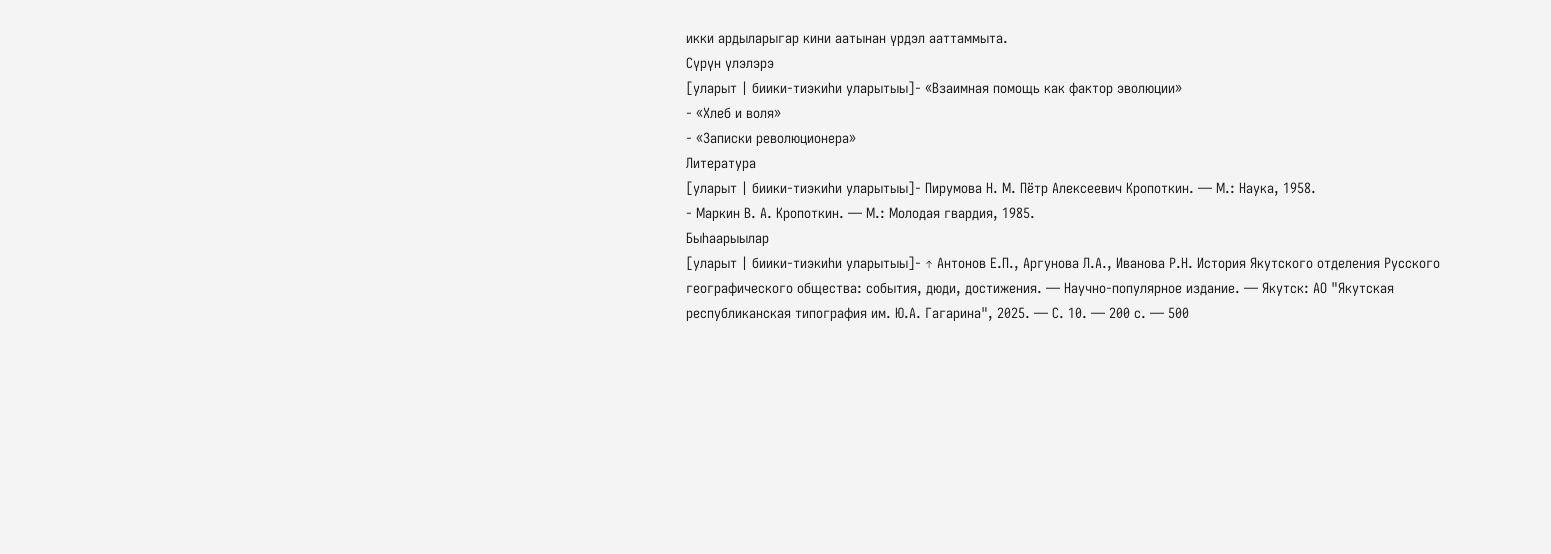икки ардыларыгар кини аатынан үрдэл ааттаммыта.
Сүрүн үлэлэрэ
[уларыт | биики-тиэкиһи уларытыы]- «Взаимная помощь как фактор эволюции»
- «Хлеб и воля»
- «Записки революционера»
Литература
[уларыт | биики-тиэкиһи уларытыы]- Пирумова Н. М. Пётр Алексеевич Кропоткин. — М.: Наука, 1958.
- Маркин В. А. Кропоткин. — М.: Молодая гвардия, 1985.
Быһаарыылар
[уларыт | биики-тиэкиһи уларытыы]- ↑ Антонов Е.П., Аргунова Л.А., Иванова Р.Н. История Якутского отделения Русского географического общества: события, дюди, достижения. — Научно-популярное издание. — Якутск: АО "Якутская республиканская типография им. Ю.А. Гагарина", 2025. — С. 10. — 200 с. — 500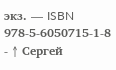экз. — ISBN 978-5-6050715-1-8
- ↑ Сергей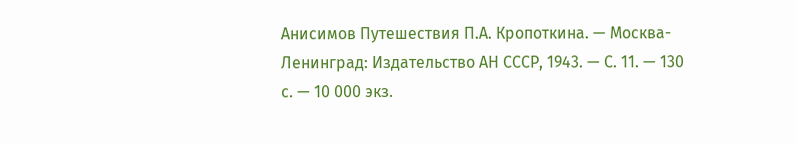Анисимов Путешествия П.А. Кропоткина. — Москва-Ленинград: Издательство АН СССР, 1943. — С. 11. — 130 с. — 10 000 экз.